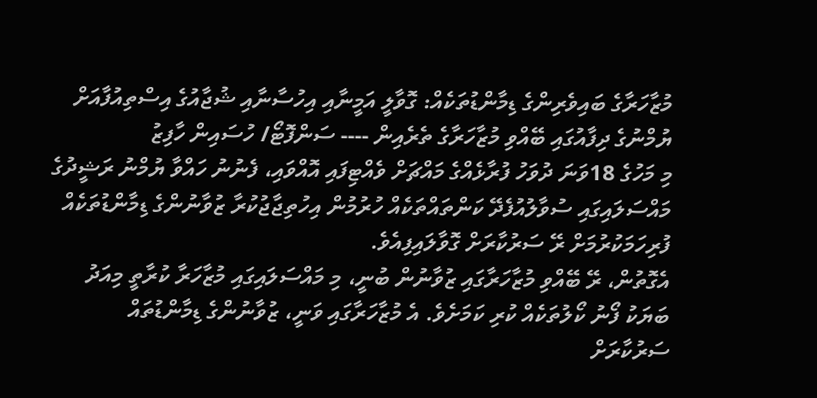މުޒާހަރާގެ ބައިވެރިންގެ ޑިމާންޑުތަކެއް: ގޮވާލީ އަމީނާއި އިހުސާނާއި ޝުޖާއުގެ އިސްތިއުފާއަށް
ޔުމްނުގެ ދިފާއުގައި ބޭއްވި މުޒާހަރާގެ ތެރެއިން ---- ސަންފޮޓޯ/ ހުސައިން ހާފިޒު
މި މަހުގެ 18ވަނަ ދުވަހު ފުރާޅެއްގެ މައްޗަށް ވެއްޓިފައި އޮއްވައި، ފެނުނު ހައްވާ ޔުމްނު ރަޝީދުގެ މައްސަލައިގައި ސުވާލުއުފެދޭ ކަންތައްތަކެއް ހުރުމުން އިހުތިޖާޖުކުރާ ޒުވާނުންގެ ޑިމާންޑުތަކެއް ފުރިހަމަކުރުމަށް ރޭ ސަރުކާރަށް ގޮވާލައިފިއެވެ.
އެގޮތުން، ރޭ ބޭއްވި މުޒާހަރާގައި ޒުވާނުން ބުނީ، މި މައްސަލައިގައި މުޒާހަރާ ކުރާތީ މިއަދު ބަޔަކު ފޯނު ކޯލުތަކެއް ކުރި ކަމަށެވެ. އެ މުޒާހަރާގައި ވަނީ، ޒުވާނުންގެ ޑިމާންޑުތައް ސަރުކާރަށް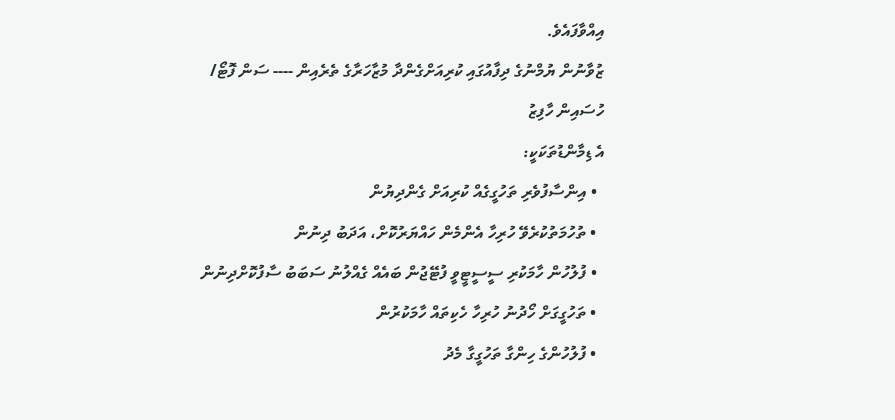އިއްވާފައެވެ.
ޒުވާނުން ޔުމްނުގެ ދިފާއުގައި ކުރިއަށްގެންދާ މުޒާހަރާގެ ތެރެއިން ---- ސަން ފޮޓޯ/ ހުސައިން ހާފިޒު
އެ ޑިމާންޑުތަކަކީ:
  • އިންސާފުވެރި ތަހުގީގެއް ކުރިއަށް ގެންދިޔުން
  • ތުހުމަތުކުރެވޭ ހުރިހާ އެންމެން ހައްޔަރުކޮށް، އަދަބު ދިނުން
  • ފުލުހުން ހާމަކުރި ސީސީޓީވީ ފުޓޭޖުން ބައެއް ގެއްލުނު ސަބަބު ސާފުކޮށްދިނުން
  • ތަހުގީގަށް ހޯދުނު ހުރިހާ ހެކިތައް ހާމަކުރުން
  • ފުލުހުންގެ ހިންގާ ތަހުގީގާ މެދު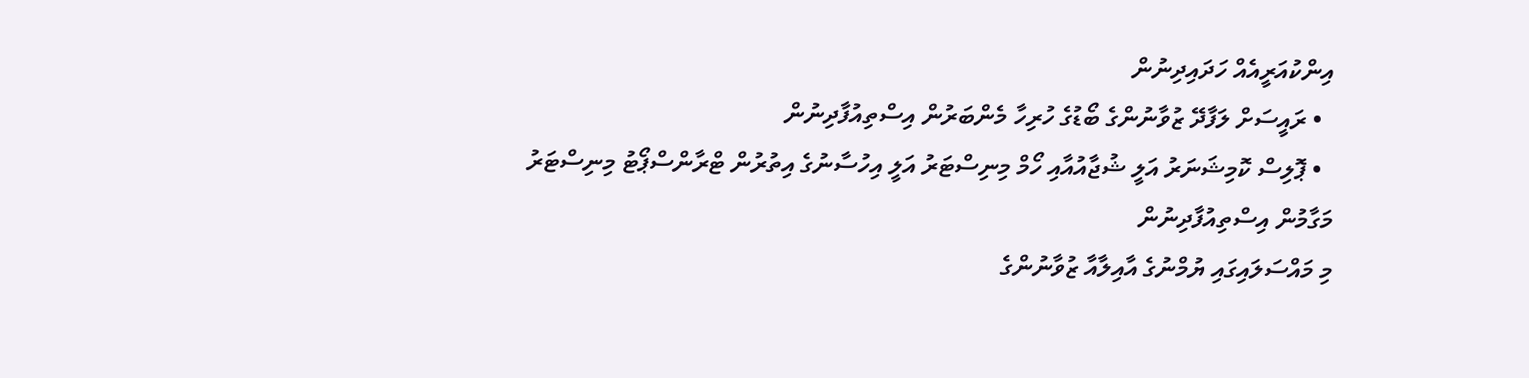އިންކުއަރީއެއް ހަދައިދިނުން
  • ރައީސަށް ލަފާދޭ ޒުވާނުންގެ ބޯޑުގެ ހުރިހާ މެންބަރުން އިސްތިއުފާދިނުން
  • ޕޮލިސް ކޮމިޝަނަރު އަލީ ޝުޖާއުއާއި ހޯމް މިނިސްޓަރު އަލީ އިހުސާނުގެ އިތުރުން ޓްރާންސްޕޯޓު މިނިސްޓަރު މަގާމުން އިސްތިއުފާދިނުން
މި މައްސަލައިގައި ޔުމްނުގެ އާއިލާއާ ޒުވާނުންގެ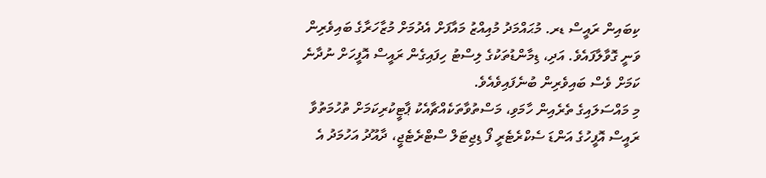ކިބައިން ރައީސް ޑރ. މުޙައްމަދު މުއިއްޒު މައާފަށް އެދުމަށް މުޒާހަރާގެ ބައިވެރިން ވަނީ ގޮވާލާފައެވެ. އަދި، ޑިމާންޑުތަކުގެ ލިސްޓު ހިފައިގެން ރައީސް އޮފީހަށް ނުދާނެ ކަމަށް ވެސް ބައިވެރިން ބުނެފައިވެއެވެ.
މި މައްސަލައިގެ ތެރެއިން ހާމަވި، މަސްތުވާތަކެއްޗާއެކު ޕާޓީކުރިކަމަށް ތުހުމަތުވާ ރައީސް އޮފީހުގެ އަންޑަ ސެކްރެޓެރީ ފޯ ޑިޖިޓަލް ސްޓްރެޓެޖީ، ދާއޫދު އަހުމަދު އެ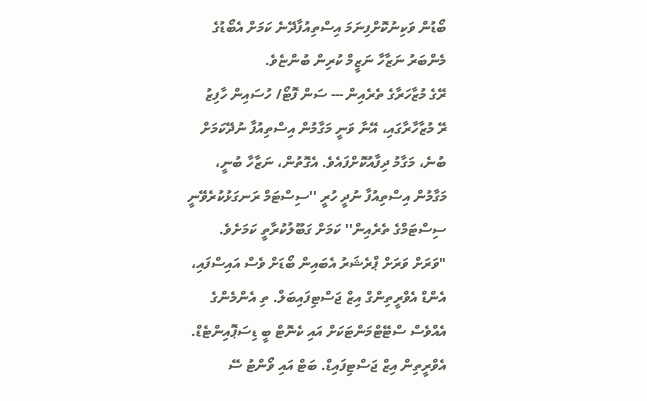ބޯޑުން ވަކިނުކޮށްފިނަމަ އިސްތިއުފާދޭނެ ކަމަށް އެބޯޑުގެ މެންބަރު ނަޒާހާ ނަޒީމް ކުރިން ބުންޏެވެ.
ރޭގެ މުޒާހަރާގެ ތެރެއިން --- ސަން ފޮޓޯ/ ހުސައިން ހާފިޒު
ރޭ މުޒާހާރާގައި، އޭނާ ވަނީ މަގާމުން އިސްތިއުފާ ނުދޭކަމަށް ބުނެ، މަގާމު ދިފާއުކޮށްފައެވެ. އެގޮތުން، ނަޒާހާ ބުނީ، މަގާމުން އިސްތިއުފާ ނުދީ ހުރީ ''ސިސްޓަމް ރަނގަޅުކުރެވޭނީ ސިސްޓަމްގެ ތެރެއިން'' ކަމަށް ގަބޫލުކުރާތީ ކަމަށެވެ.
"ވަރަށް ވަރަށް ޕްރެޝަރު އެބައިން ބޯޑަށް ވެސް އައިސްފައި، އެންޑް އެވްރީތިންގް އިޒް ޖަސްޓިފައިބަލް. ތި އެންމެންގެ އެއްވެސް ސްޓޭޓްމަންޓަކަށް އައި ކެނޮޓް ބީ ޑިސަޕޮއިންޓެޑް. އެވްރީތިން އިޒް ޖަސްޓިފައިޑް. ބަޓް އައި ވޯންޓު ސޭ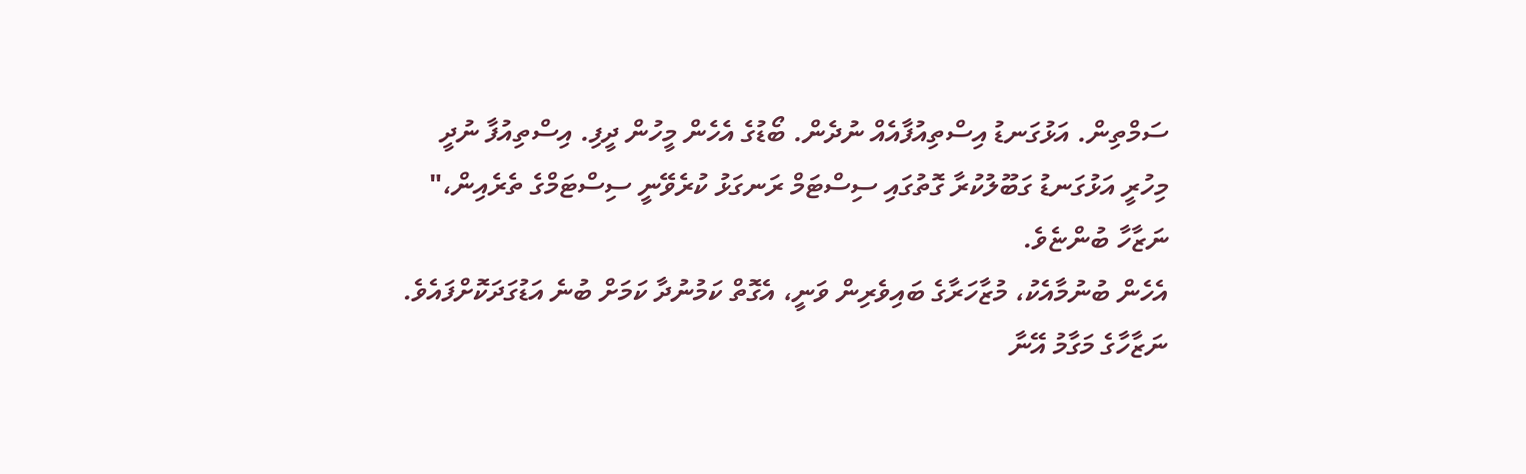ސަމްތިން. އަޅުގަނޑު އިސްތިއުފާއެއް ނުދެން. ބޯޑުގެ އެހެން މީހުން ދީފި. އިސްތިއުފާ ނުދީ މިހުރީ އަޅުގަނޑު ގަބޫލުކުރާ ގޮތުގައި ސިސްޓަމް ރަނގަޅު ކުރެވޭނީ ސިސްޓަމްގެ ތެރެއިން،" ނަޒާހާ ބުންޏެވެ.
އެހެން ބުނުމާއެކު، މުޒާހަރާގެ ބައިވެރިން ވަނީ، އެގޮތް ކަމުނުދާ ކަމަށް ބުނެ އަޑުގަދަކޮށްފައެވެ.
ނަޒާހާގެ މަގާމު އޭނާ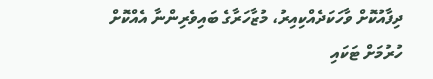ދިފާއުކޮށް ވާހަކަދެއްކިއިރު، މުޒާހަރާގެ ބައިވެރިންނާ އެއްކޮށް ހުރުމަށް ޓަކައި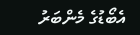އެބޯޑުގެ މެންބަރު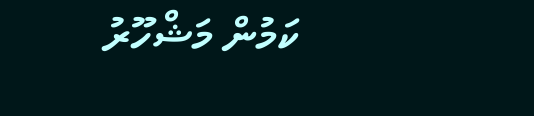ކަމުން މަޝްހޫރު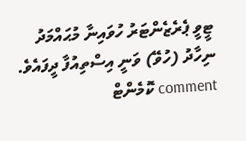ޓީވީ ޕެރެޒެންޓަރު ހުވައިނާ މުޙައްމަދު ނިހާދު (ހުވޭ) ވަނީ އިސްތިއުފާ ދީފައެވެ.
comment ކޮމެންޓް